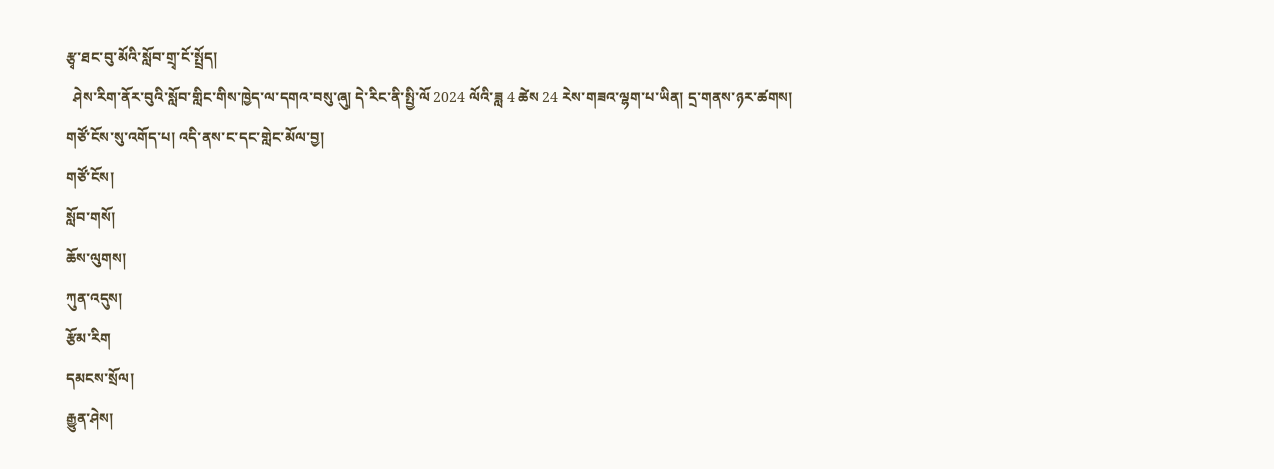རྩྭ་ཐང་བུ་མོའི་སློབ་གྲྭ་ངོ་སྤྲོད།
  ཤེས་རིག་ནོར་བུའི་སློབ་གླིང་གིས་ཁྱེད་ལ་དགའ་བསུ་ཞུ། དེ་རིང་ནི་སྤྱི་ལོ 2024 ལོའི་ཟླ 4 ཚེས 24 རེས་གཟའ་ལྷག་པ་ཡིན། དྲ་གནས་ཉར་ཚགས།  གཙོ་ངོས་སུ་འགོད་པ། འདི་ནས་ང་དང་གླེང་མོལ་བྱ།
གཙོ་ངོས།
སློབ་གསོ།
ཆོས་ལུགས།
ཀུན་འདུས།
རྩོམ་རིག
དམངས་སྲོལ།
རྒྱུན་ཤེས།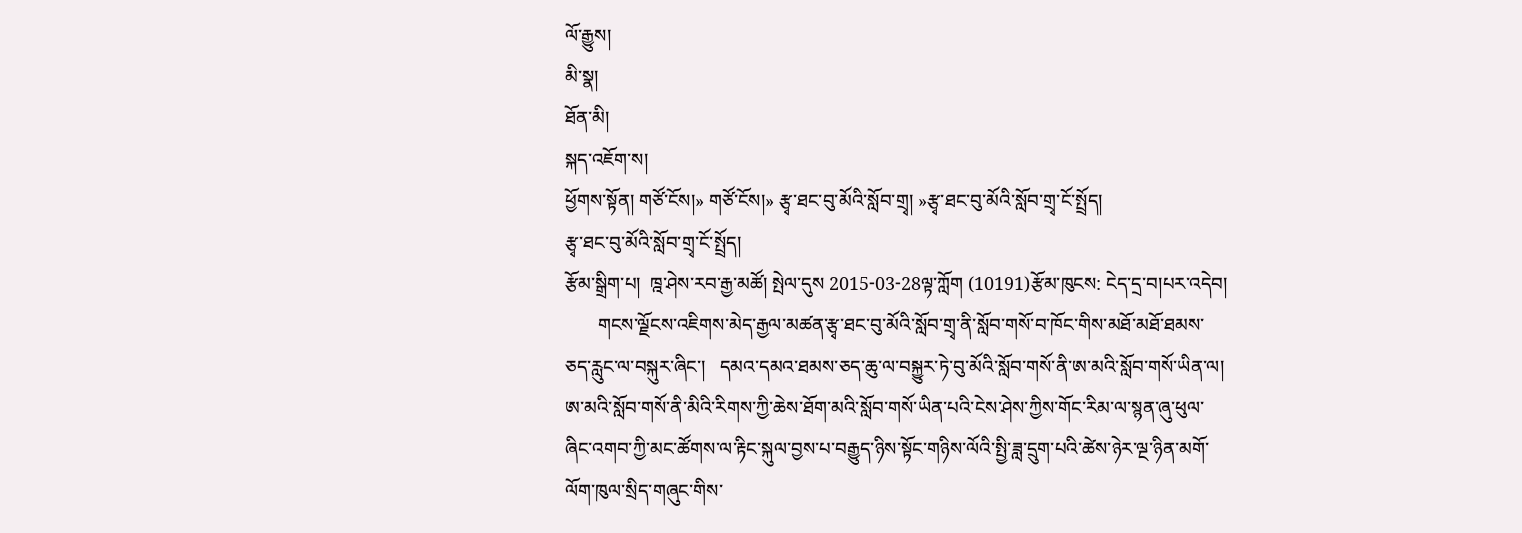ལོ་རྒྱུས།
མི་སྣ།
ཐོན་མི།
སྐད་འཇོག་ས།
ཕྱོགས་སྟོན། གཙོ་ངོས།» གཙོ་ངོས།» རྩྭ་ཐང་བུ་མོའི་སློབ་གྲྭ། »རྩྭ་ཐང་བུ་མོའི་སློབ་གྲྭ་ངོ་སྤྲོད།
རྩྭ་ཐང་བུ་མོའི་སློབ་གྲྭ་ངོ་སྤྲོད།
རྩོམ་སྒྲིག་པ།  ཁྰ་ཤེས་རབ་རྒྱ་མཚོ། སྤེལ་དུས 2015-03-28ལྟ་ཀློག (10191)རྩོམ་ཁུངས: ངེད་དྲ་བ།པར་འདེབ།
       གངས་ལྗོངས་འཇིགས་མེད་རྒྱལ་མཚན་རྩྭ་ཐང་བུ་མོའི་སློབ་གྲྭ་ནི་སློབ་གསོ་བ་ཁོང་གིས་མཐོ་མཐོ་ཐམས་ཅད་རླུང་ལ་བསྐུར་ཞིང་།   དམའ་དམའ་ཐམས་ཅད་ཆུ་ལ་བསྐྱུར་ཏེ་བུ་མོའི་སློབ་གསོ་ནི་ཨ་མའི་སློབ་གསོ་ཡིན་ལ།  ཨ་མའི་སློབ་གསོ་ནི་མིའི་རིགས་ཀྱི་ཆེས་ཐོག་མའི་སློབ་གསོ་ཡིན་པའི་ངེས་ཤེས་ཀྱིས་གོང་རིམ་ལ་སྙན་ཞུ་ཕུལ་ཞིང་འགབ་ཀྱི་མང་ཚོགས་ལ་རྟིང་སྐུལ་བྱས་པ་བརྒྱུད་ཉིས་སྟོང་གཉིས་ལོའི་སྤྱི་ཟླ་དྲུག་པའི་ཚེས་ཉེར་ལྔ་ཉིན་མགོ་ལོག་ཁུལ་སྲིད་གཞུང་གིས་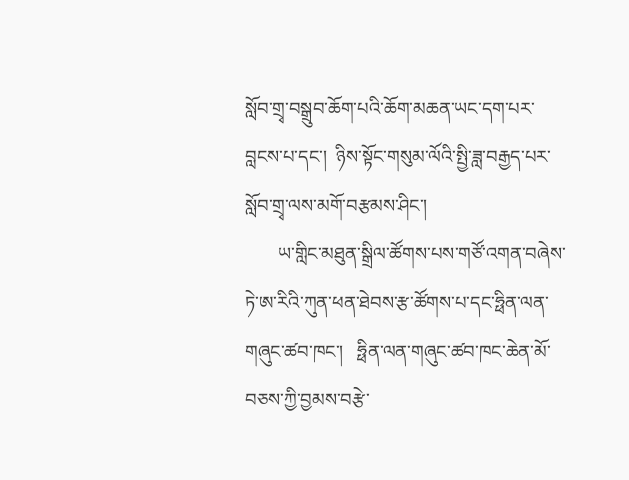སློབ་གྲྭ་བསྒྲུབ་ཆོག་པའི་ཆོག་མཆན་ཡང་དག་པར་བླངས་པ་དང་།  ཉིས་སྟོང་གསུམ་ལོའི་སྤྱི་ཟླ་བརྒྱད་པར་སློབ་གྲྭ་ལས་མགོ་བརྩམས་ཤིང་།
       ཡ་གླིང་མཐུན་སྒྲིལ་ཚོགས་པས་གཙོ་འགན་བཞེས་ཏེ་ཨ་རིའི་ཀུན་ཕན་ཐེབས་རྩ་ཚོགས་པ་དང་ཧྥིན་ལན་གཞུང་ཚབ་ཁང་།   ཧྥིན་ལན་གཞུང་ཚབ་ཁང་ཆེན་མོ་བཅས་ཀྱི་བྱམས་བརྩེ་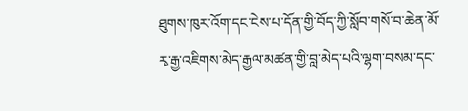ཐུགས་ཁུར་འོག་དང་ངེས་པ་དོན་གྱི་བོད་ཀྱི་སློབ་གསོ་བ་ཆེན་མོ་རྭ་རྒྱ་འཇིགས་མེད་རྒྱལ་མཚན་གྱི་བླ་མེད་པའི་ལྷག་བསམ་དང་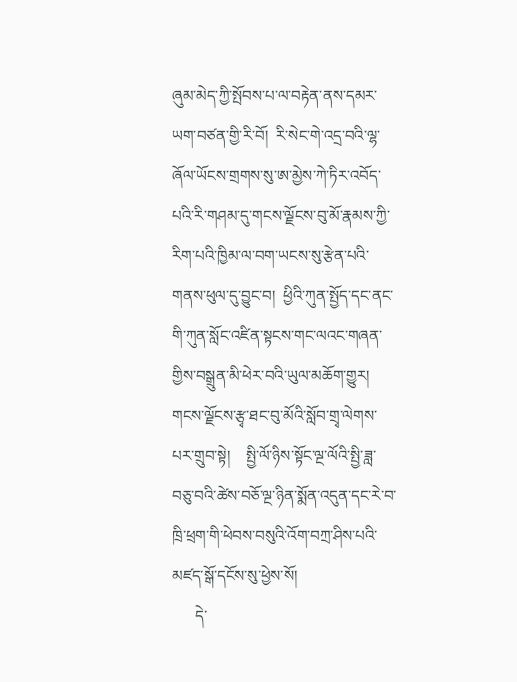ཞུམ་མེད་ཀྱི་སྤོབས་པ་ལ་བརྟེན་ནས་དམར་ཡག་བཙན་གྱི་རི་བོ།  རི་སེང་གེ་འདྲ་བའི་ལྷ་ཞོལ་ཡོངས་གྲགས་སུ་ཨ་མྱེས་ཀེ་ཏིར་འབོད་པའི་རི་གཤམ་དུ་གངས་ལྗོངས་བུ་མོ་རྣམས་ཀྱི་རིག་པའི་ཁྱིམ་ལ་བག་ཡངས་སུ་རྩེན་པའི་གནས་ཕུལ་དུ་བྱུང་བ།  ཕྱིའི་ཀུན་སྤྱོད་དང་ནང་གི་ཀུན་སློང་འཛིན་སྟངས་གང་ལའང་གཞན་གྱིས་བསྒྲུན་མི་ཕེར་བའི་ཡུལ་མཆོག་གྱུར།  གངས་ལྗོངས་རྩྭ་ཐང་བུ་མོའི་སློབ་གྲྭ་ལེགས་པར་གྲུབ་སྟེ།    སྤྱི་ལོ་ཉིས་སྟོང་ལྔ་ལོའི་སྤྱི་ཟླ་བཅུ་བའི་ཚེས་བཅོ་ལྔ་ཉིན་སྨོན་འདུན་དང་རེ་བ་ཁྲི་ཕྲག་གི་ཕེབས་བསུའི་འོག་བཀྲ་ཤིས་པའི་མཛད་སྒོ་དངོས་སུ་ཕྱེས་སོ།
      དེ་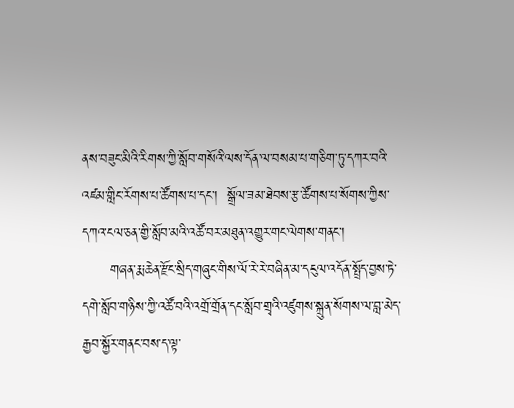ནས་བཟུང་མིའི་རིགས་ཀྱི་སློབ་གསོའི་ལས་དོན་ལ་བསམ་པ་གཅིག་ཏུ་དཀར་བའི་འཛམ་གླིང་རོགས་པ་ཚོགས་པ་དང་།  སྒྲོལ་ཟམ་ཐེབས་རྩ་ཚོགས་པ་སོགས་ཀྱིས་དཀའ་ངལ་ཅན་གྱི་སློབ་མའི་འཚོ་བར་མཐུན་འགྱུར་གང་ལེགས་གནང་།
      གཞན་རྨ་ཆེན་རྫོང་སྲིད་གཞུང་གིས་ལོ་རེ་རེ་བཞིན་མ་དངུལ་འདོན་སྤྲོད་བྱས་ཏེ་དགེ་སློབ་གཉིས་ཀྱི་འཚོ་བའི་འགྲོ་གྲོན་དང་སློབ་གྲྭའི་འཛུགས་སྐྲུན་སོགས་ལ་བླ་མེད་རྒྱབ་སྐྱོར་གནང་བས་ད་ལྟ་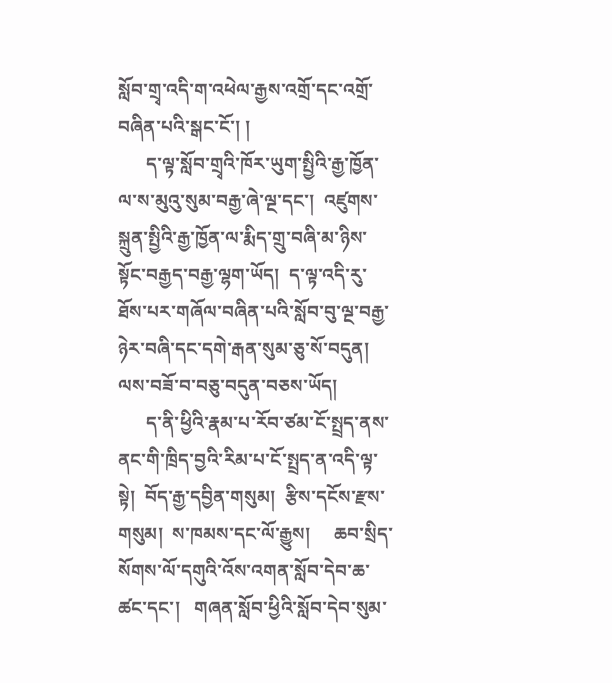སློབ་གྲྭ་འདི་ག་འཕེལ་རྒྱས་འགྲོ་དང་འགྲོ་བཞིན་པའི་སྒང་ངོ་། །
      ད་ལྟ་སློབ་གྲྭའི་ཁོར་ཡུག་སྤྱིའི་རྒྱ་ཁྱོན་ལ་ས་མུའུ་སུམ་བརྒྱ་ཞེ་ལྔ་དང་།  འཛུགས་སྐྲུན་སྤྱིའི་རྒྱ་ཁྱོན་ལ་རྨིད་གྲུ་བཞི་མ་ཉིས་སྟོང་བརྒྱད་བརྒྱ་ལྷག་ཡོད།  ད་ལྟ་འདི་རུ་ཐོས་པར་གཞོལ་བཞིན་པའི་སློབ་བུ་ལྔ་བརྒྱ་ཉེར་བཞི་དང་དགེ་རྒན་སུམ་ཅུ་སོ་བདུན། ལས་བཟོ་བ་བཅུ་བདུན་བཅས་ཡོད།
      ད་ནི་ཕྱིའི་རྣམ་པ་རོབ་ཙམ་ངོ་སྤྲད་ནས་ནང་གི་ཁྲིད་བྱའི་རིམ་པ་ངོ་སྤྲད་ན་འདི་ལྟ་སྟེ།  བོད་རྒྱ་དབྱིན་གསུམ།  རྩིས་དངོས་རྫས་གསུམ།  ས་ཁམས་དང་ལོ་རྒྱུས།     ཆབ་སྲིད་སོགས་ལོ་དགུའི་འོས་འགན་སློབ་དེབ་ཆ་ཚང་དང་།   གཞན་སློབ་ཕྱིའི་སློབ་དེབ་སུམ་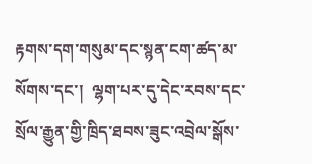རྟགས་དག་གསུམ་དང་སྙན་ངག་ཚད་མ་སོགས་དང་།  ལྷག་པར་དུ་དེང་རབས་དང་སྲོལ་རྒྱུན་གྱི་ཁྲིད་ཐབས་ཟུང་འབྲེལ་སྒོས་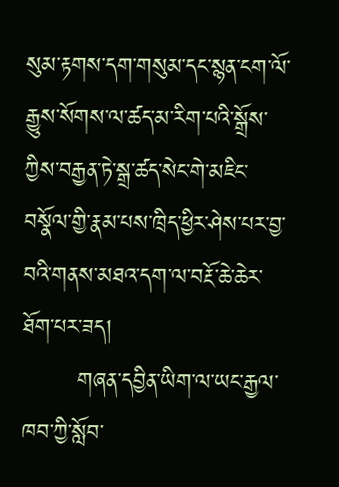སུམ་རྟགས་དག་གསུམ་དང་སྙན་ངག་ལོ་རྒྱུས་སོགས་ལ་ཚད་མ་རིག་པའི་སྒྲོས་ཀྱིས་བརྒྱན་ཏེ་སྒྲ་ཚད་སེང་གེ་མཇིང་བསྣོལ་གྱི་རྣམ་པས་ཁྲིད་ཕྱིར་ཤེས་པར་བྱ་བའི་གནས་མཐའ་དག་ལ་བརྔོ་ཆེ་ཆེར་ཐོག་པར་ཟད།
       གཞན་དབྱིན་ཡིག་ལ་ཡང་རྒྱལ་ཁབ་ཀྱི་སློབ་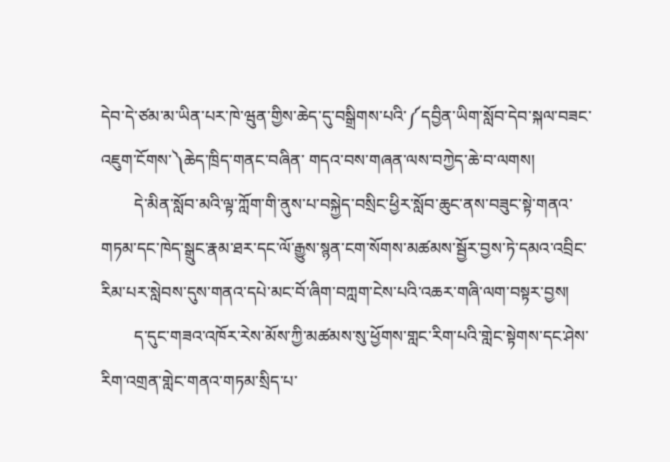དེབ་དེ་ཙམ་མ་ཡིན་པར་ཁེ་ཝུན་གྱིས་ཆེད་དུ་བསྒྲིགས་པའི་༼དབྱིན་ཡིག་སློབ་དེབ་སྐལ་བཟང་འཇུག་ངོགས་༽ཆེད་ཁྲིད་གནང་བཞིན་ གདའ་བས་གཞན་ལས་བཀྱེད་ཆེ་བ་ལགས།
        དེ་མིན་སློབ་མའི་ལྟ་ཀློག་གི་ནུས་པ་བསྐྱེད་བསྲིང་ཕྱིར་སློབ་ཆུང་ནས་བཟུང་སྟེ་གནའ་གཏམ་དང་ཁེད་སྒྲུང་རྣམ་ཐར་དང་ལོ་རྒྱུས་སྙན་ངག་སོགས་མཚམས་སྦྱོར་བྱས་ཏེ་དམའ་འབྲིང་རིམ་པར་སླེབས་དུས་གནའ་དཔེ་མང་བོ་ཞིག་བཀླག་ངེས་པའི་འཆར་གཞི་ལག་བསྟར་བྱས།
        ད་དུང་གཟའ་འཁོར་རེས་མོས་ཀྱི་མཚམས་སུ་ཕྱོགས་གླང་རིག་པའི་གླེང་སྟེགས་དང་ཤེས་རིག་འགྲན་གླེང་གནའ་གཏམ་སྲིད་པ་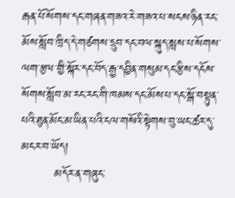རྒན་པོ་སོགས་དང་གཞན་གཟའ་རེ་གཟའ་པ་སངས་ཉིན་རང་མོས་སློབ་ཁྲིད་དེ་གཙགས་དྲུབ་དང་བལ་སྐུད་སླས་པ་སོགས་ལག་རྩལ་གྱི་སྐོར་དང་བོད་རྒྱ་དབྱིན་གསུམ་དང་རྩིས་དངོས་སོགས་སློབ་མ་རང་རང་གི་ཁམས་དང་མོས་པ་དང་སྒོ་བསྟུན་པའི་ཐུན་མོང་མ་ཡིན་པའི་ངལ་གསོའི་སྟེགས་བུ་ཡང་ཚར་དུ་མངར་བ་ཡོད།
        མདོར་ན་གཞུང་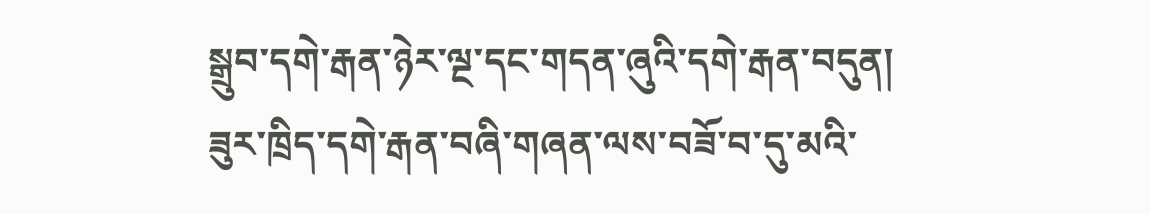སྒྲུབ་དགེ་རྒན་ཉེར་ལྔ་དང་གདན་ཞུའི་དགེ་རྒན་བདུན།   ཟུར་ཁྲིད་དགེ་རྒན་བཞི་གཞན་ལས་བཟོ་བ་དུ་མའི་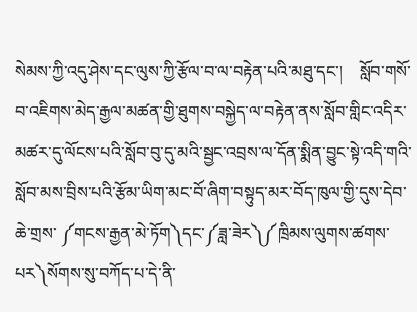སེམས་ཀྱི་འདུ་ཤེས་དང་ལུས་ཀྱི་རྩོལ་བ་ལ་བརྟེན་པའི་མཐུ་དང་།    སློབ་གསོ་བ་འཇིགས་མེད་རྒྱལ་མཚན་གྱི་ཐུགས་བསྐྱེད་ལ་བརྟེན་ནས་སློབ་གླིང་འདིར་མཚར་དུ་ལོངས་པའི་སློབ་བུ་དུ་མའི་སྦྱང་འབྲས་ལ་དོན་སྨིན་བྱུང་སྟེ་འདི་གའི་སློབ་མས་བྲིས་པའི་རྩོམ་ཡིག་མང་བོ་ཞིག་བསྟུད་མར་བོད་ཁུལ་གྱི་དུས་དེབ་ཆེ་གྲས་ ༼གངས་རྒྱན་མེ་ཏོག༽དང་༼ཟླ་ཟེར༽༼ཁྲིམས་ལུགས་ཚགས་པར༽སོགས་སུ་བཀོད་པ་དེ་ནི་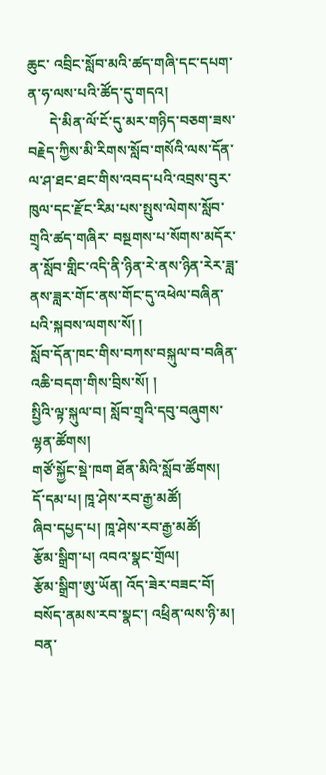ཆུང་ འབྲིང་སློབ་མའི་ཚད་གཞི་དང་དཔག་ན་ཧ་ལས་པའི་ཚོད་དུ་གདའ།
      དེ་མིན་ལོ་ངོ་དུ་མར་གཉིད་བཅག་ཟས་བརྗེད་ཀྱིས་མི་རིགས་སློབ་གསོའི་ལས་དོན་ལ་ཤ་ཐང་ཐང་གིས་འབད་པའི་འབྲས་བུར་ཁུལ་དང་རྫོང་རིམ་པས་སྤུས་ལེགས་སློབ་གྲྭའི་ཚད་གཞིར་ བསྔགས་པ་སོགས་མདོར་ན་སློབ་གླིང་འདི་ནི་ཉིན་རེ་ནས་ཉིན་རེར་ཟླ་ནས་ཟླར་གོང་ནས་གོང་དུ་འཕེལ་བཞིན་པའི་སྐབས་ལགས་སོ། །
སློབ་དོན་ཁང་གིས་བཀས་བསྐུལ་བ་བཞིན་འཆི་བདག་གིས་བྲིས་སོ། །
སྤྱིའི་ལྟ་སྐུལ་བ། སློབ་གྲྭའི་དབུ་བཞུགས་ལྷན་ཚོགས།
གཙོ་སྐྱོང་སྡེ་ཁག ཐོན་མིའི་སློབ་ཚོགས།
དོ་དམ་པ། ཁཱ་ཤེས་རབ་རྒྱ་མཚོ།
ཞིབ་དཔྱད་པ། ཁཱ་ཤེས་རབ་རྒྱ་མཚོ།
རྩོམ་སྒྲིག་པ། འབའ་སྣང་གྲོལ།
རྩོམ་སྒྲིག་ཨུ་ཡོན། འོད་ཟེར་བཟང་བོ། བསོད་ནམས་རབ་སྣང་། འཕྲིན་ལས་ཉི་མ། བན་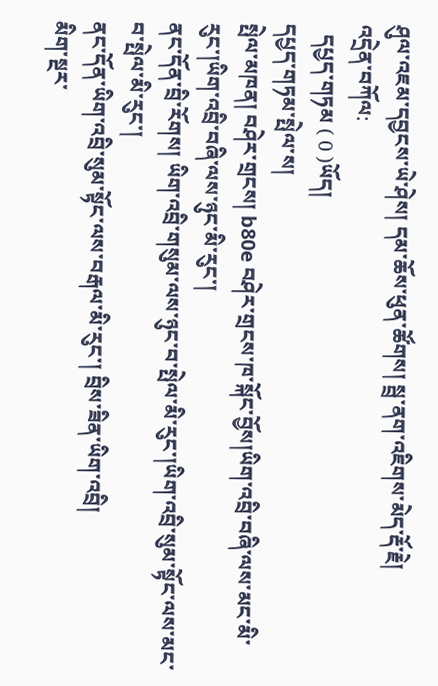ཤུལ་འཇམ་དབྱངས་ཡེ་ཤེས། དམ་ཆོས་ཕུན་ཚོགས། སྦྲ་ནག་འཇིགས་མེད་རྡོ་རྗེ།
འདྲེན་བཀོལ:
  དཔྱད་གཏམ ( 0 )ཡོད།
དཔྱད་གཏམ་སྤེལ་ས།
སྤེལ་མཁན། བཤེར་གྲངས། b80e བཤེར་གྲངས་ཁ་སྐོང་བྱོས།ཡིག་འབྲི་བཞི་ལས་མང་མི་རུང་།ཡིག་འབྲི་བཞི་ལས་ཉུང་མི་རུང་།
ནང་དོན་བྲི་རོགས། ཡིག་འབྲི་གསུམ་ལས་ཉུང་བ་སྤེལ་མི་རུང་།ཡིག་འབྲི་སུམ་སྟོང་ལས་མང་བ་སྤེལ་མི་རུང་།
ནང་དོན་ཡིག་འབྲི་སུམ་སྟོང་ལས་བརྒལ་མི་རུང་། བྲིས་ཟིན་ཡིག་འབྲི།
མིག་སྔར་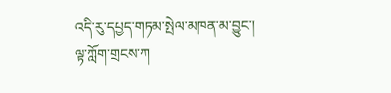འདི་རུ་དཔྱད་གཏམ་སྤེལ་མཁན་མ་བྱུང་།
ལྟ་ཀློག་གྲངས་ཀ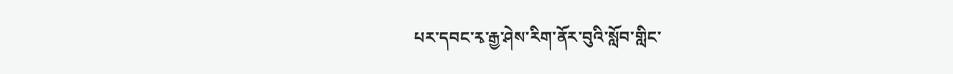པར་དབང་རྭ་རྒྱ་ཤེས་རིག་ནོར་བུའི་སློབ་གླིང་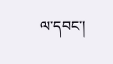ལ་དབང་།